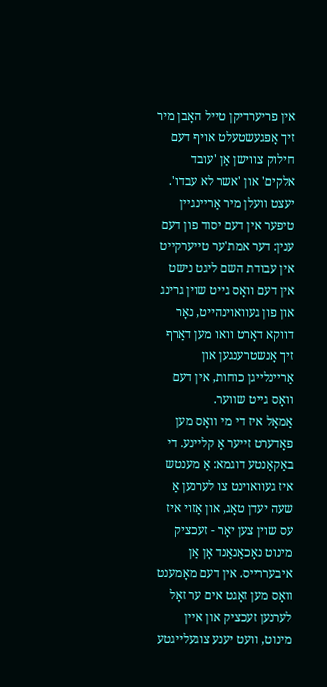אין פריערדיקן טייל האָבן מיר זיך אָפּגעשטעלט אויף דעם חילוק צווישן אַן 'עובד אלקים' און 'אשר לא עבדו'. יעצט וועלן מיר אַריינגיין טיפער אין דעם יסוד פון דעם ענין: דער אמת'ער טייערקייט אין עבודת השם ליגט נישט אין דעם וואָס גייט שוין גרינג און פון געוואוינהייט, נאָר דווקא דאָרט וואו מען דאַרף זיך אָנשטרענגען און אַריינלייגן כוחות, אין דעם וואָס גייט שווער.
אַמאָל איז די מי וואָס מען פאָדערט זייער אַ קליינע. די באַקאַנטע דוגמא: אַ מענטש איז געוואוינט צו לערנען אַ שעה יעדן טאָג, און אַזוי איז עס שוין צען יאָר - זעכציק מינוט נאָכאַנאַנד אָן אַן איבעררייס. אין דעם מאָמענט וואָס מען זאָגט אים ער זאָל לערנען זעכציק און איין מינוט, וועט יענע צוגעלייגטע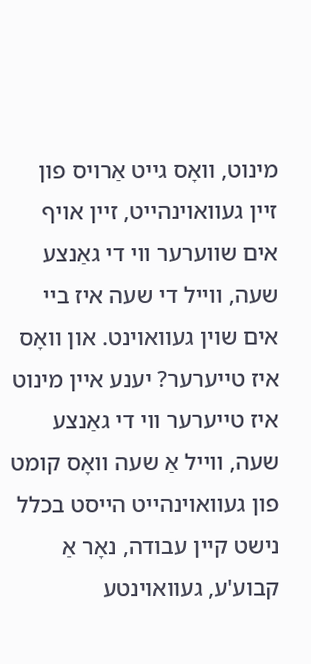מינוט, וואָס גייט אַרויס פון זיין געוואוינהייט, זיין אויף אים שווערער ווי די גאַנצע שעה, ווייל די שעה איז ביי אים שוין געוואוינט. און וואָס איז טייערער? יענע איין מינוט איז טייערער ווי די גאַנצע שעה, ווייל אַ שעה וואָס קומט פון געוואוינהייט הייסט בכלל נישט קיין עבודה, נאָר אַ קבוע'ע, געוואוינטע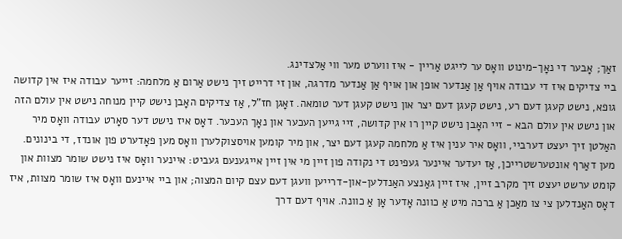זאַך; אָבער די נאָך-מינוט וואָס ער לייגט אַריין - איז ווערט מער ווי אַלצדינג.
ביי צדיקים איז די עבודה אויף אַן אַנדער אופן און אויף אַן אַנדער מדרגה, און זי דרייט זיך נישט אַרום אַ מלחמה: זייער עבודה איז אין קדושה גופא, נישט קעגן דעם רע, נישט קעגן דעם יצר און נישט קעגן דער טומאה. זאָגן חז"ל, אַז צדיקים האָבן נישט קיין מנוחה נישט אין עולם הזה און נישט אין עולם הבא - זיי האָבן נישט קיין רו אין קדושה, זיי גייען העכער און נאָך העכער. דאָס איז נישט דער סאָרט עבודה וואָס מיר האַלטן זיך יעצט דערביי, וואָס איר ענין איז אַ מלחמה קעגן דעם יצר, און מיר קומען אויסצוקלערן וואָס מען פאָדערט פון אונדז, די בינונים.
מען דאַרף אונטערשטרייכן, אַז יעדער איינער געפינט די נקודה פון זיין מי אין זיין אייגענעם געביט: איינער וואָס איז נישט שומר מצוות און קומט ערשט יעצט זיך מקרב זיין, איז זיין גאַנצע האַנדלען-און-דרייען וועגן דעם עצם קיום המצוה; און ביי איינעם וואָס איז שומר מצוות, איז דאָס האַנדלען צי צו מאַכן אַ ברכה מיט אַ כוונה אָדער אָן אַ כוונה. אויף דעם דרך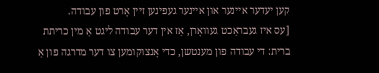קען יעדער איינער און איינער געפינען זיין אָרט פון עבודה.
[עס איז געבראַכט געוואָרן, אַז אין דער עבודה ליגט אַ מין כריתת ברית: די עבודה פון מענטשן, כדי אָנצוקומען צו דער מדרגה פון אַ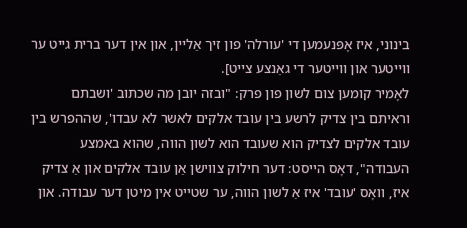בינוני, איז אָפּנעמען די 'עורלה' פון זיך אַליין, און אין דער ברית גייט ער ווייטער און ווייטער די גאַנצע צייט].
לאָמיר קומען צום לשון פון פרק: "ובזה יובן מה שכתוב 'ושבתם וראיתם בין צדיק לרשע בין עובד אלקים לאשר לא עבדו', שההפרש בין עובד אלקים לצדיק הוא שעובד הוא לשון הווה, שהוא באמצע העבודה", דאָס הייסט: דער חילוק צווישן אַן עובד אלקים און אַ צדיק איז, וואָס 'עובד' איז אַ לשון הווה, ער שטייט אין מיטן דער עבודה. און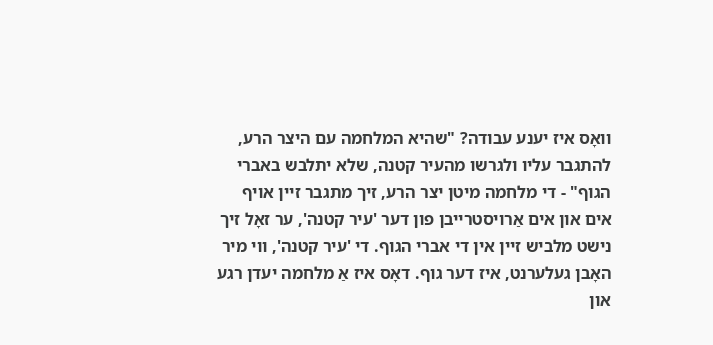וואָס איז יענע עבודה? "שהיא המלחמה עם היצר הרע, להתגבר עליו ולגרשו מהעיר קטנה, שלא יתלבש באברי הגוף" - די מלחמה מיטן יצר הרע, זיך מתגבר זיין אויף אים און אים אַרויסטרייבן פון דער 'עיר קטנה', ער זאָל זיך נישט מלביש זיין אין די אברי הגוף. די 'עיר קטנה', ווי מיר האָבן געלערנט, איז דער גוף. דאָס איז אַ מלחמה יעדן רגע און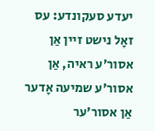יעדע סעקונדע: עס זאָל נישט זיין אַן אסור'ע ראיה, אַן אסור'ע שמיעה אָדער אַן אסור'ער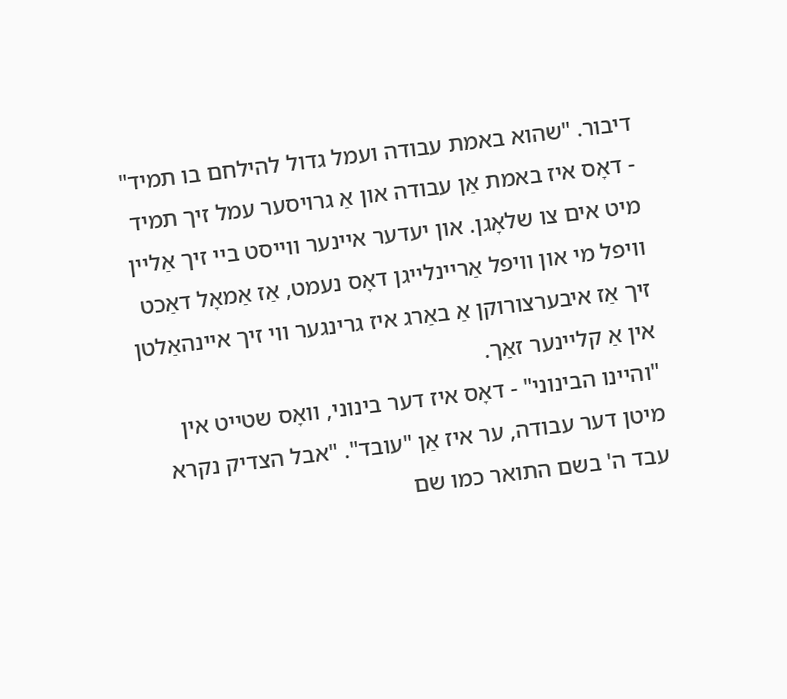דיבור. "שהוא באמת עבודה ועמל גדול להילחם בו תמיד" - דאָס איז באמת אַן עבודה און אַ גרויסער עמל זיך תמיד מיט אים צו שלאָגן. און יעדער איינער ווייסט ביי זיך אַליין וויפל מי און וויפל אַריינלייגן דאָס נעמט, אַז אַמאָל דאַכט זיך אַז איבערצורוקן אַ באַרג איז גרינגער ווי זיך איינהאַלטן אין אַ קליינער זאַך.
"והיינו הבינוני" - דאָס איז דער בינוני, וואָס שטייט אין מיטן דער עבודה, ער איז אַן "עובד". "אבל הצדיק נקרא עבד ה' בשם התואר כמו שם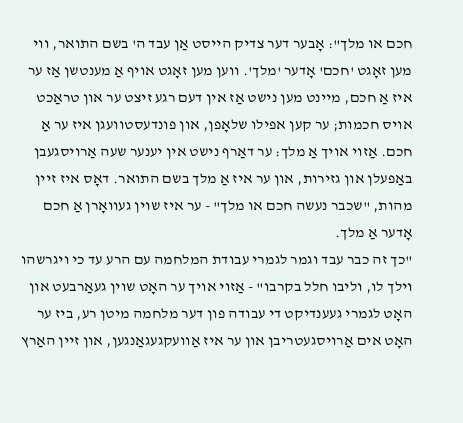חכם או מלך": אָבער דער צדיק הייסט אַן עבד ה' בשם התואר, ווי מען זאָגט 'חכם' אָדער 'מלך'. ווען מען זאָגט אויף אַ מענטשן אַז ער איז אַ חכם, מיינט מען נישט אַז אין דעם רגע זיצט ער און טראַכט אויס חכמות; ער קען אפילו שלאָפן, און פונדעסטוועגן איז ער אַ חכם. אַזוי אויך אַ מלך: ער דאַרף נישט אין יענער שעה אַרויסגעבן באַפעלן און גזירות, און ער איז אַ מלך בשם התואר. דאָס איז זיין מהות, "שכבר נעשה חכם או מלך" - ער איז שוין געוואָרן אַ חכם אָדער אַ מלך.
"כך זה כבר עבד וגמר לגמרי עבודת המלחמה עם הרע עד כי ויגרשהו וילך לו, וליבו חלל בקרבו" - אַזוי אויך ער האָט שוין געאַרבעט און האָט לגמרי געענדיקט די עבודה פון דער מלחמה מיטן רע, ביז ער האָט אים אַרויסגעטריבן און ער איז אַוועקגעגאַנגען, און זיין האַרץ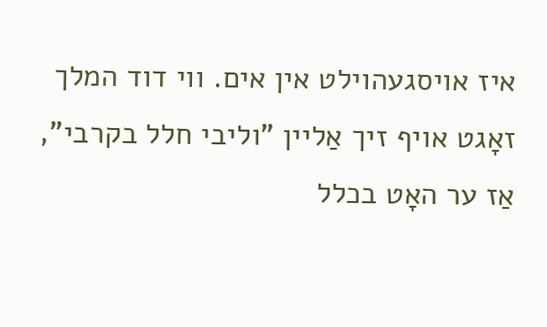איז אויסגעהוילט אין אים. ווי דוד המלך זאָגט אויף זיך אַליין "וליבי חלל בקרבי", אַז ער האָט בכלל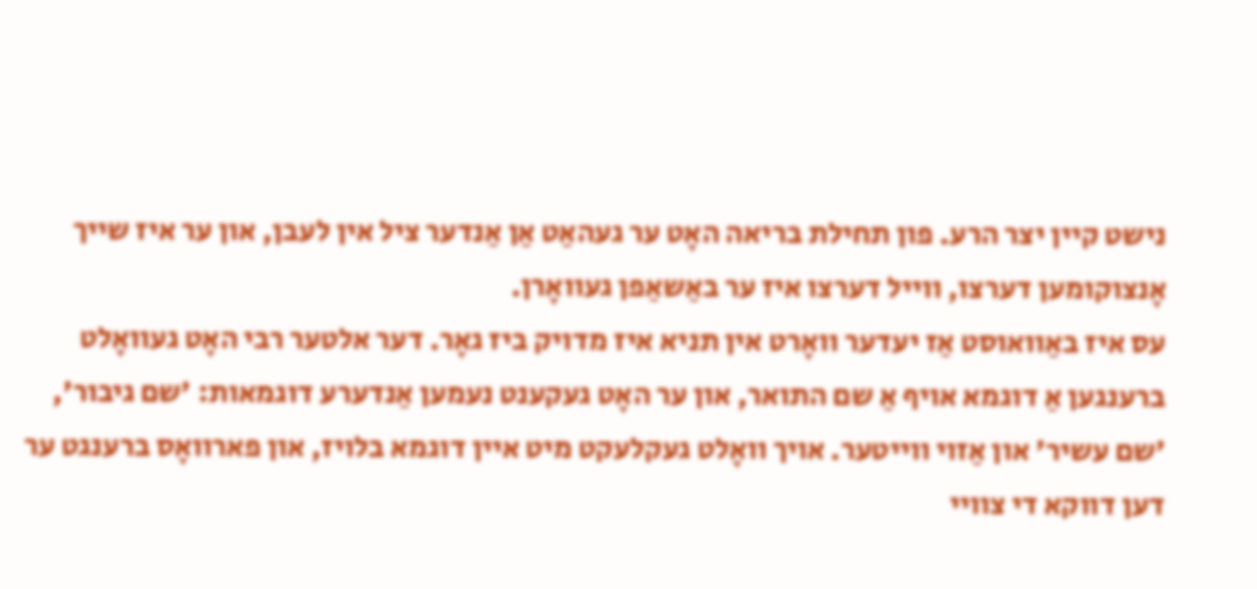נישט קיין יצר הרע. פון תחילת בריאה האָט ער געהאַט אַן אַנדער ציל אין לעבן, און ער איז שייך אָנצוקומען דערצו, ווייל דערצו איז ער באַשאַפן געוואָרן.
עס איז באַוואוסט אַז יעדער וואָרט אין תניא איז מדויק ביז גאָר. דער אלטער רבי האָט געוואָלט ברענגען אַ דוגמא אויף אַ שם התואר, און ער האָט געקענט נעמען אַנדערע דוגמאות: 'שם גיבור', 'שם עשיר' און אַזוי ווייטער. אויך וואָלט געקלעקט מיט איין דוגמא בלויז, און פארוואָס ברענגט ער דען דווקא די צוויי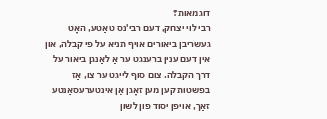דוגמאות?
רבי לוי יצחק, דעם רבי'נס טאַטע, האָט געשריבן ביאורים אויף תניא על פי קבלה, און אין דעם ענין ברענגט ער אַ לאַנגן ביאור על דרך הקבלה. צום סוף לייגט ער צו, אַז בפשטות קען מען זאָגן אַן אינטערעסאַנטע זאַך, אויפן יסוד פון לשון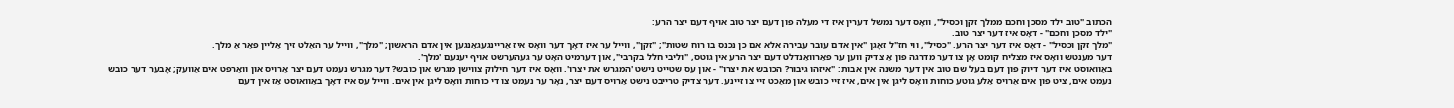הכתוב "טוב ילד מסכן וחכם ממלך זקן וכסיל", וואָס דער נמשל דערין איז די מעלה פון דעם יצר טוב אויף דעם יצר הרע:
"ילד מסכן וחכם" - דאָס איז דער יצר טוב.
"מלך זקן וכסיל" - דאָס איז דער יצר הרע. "כסיל", ווי חז"ל זאָגן "אין אדם עובר עבירה אלא אם כן נכנס בו רוח שטות"; "זקן", ווייל ער איז דאָך דער וואָס איז אַריינגעגאַנגען אין אדם הראשון; "מלך", ווייל ער האַלט זיך אַליין פאַר אַ מלך.
דער מענטש וואָס איז מצליח קומט אָן צו דער מדרגה פון אַ צדיק ווען ער פאַרוואַנדלט דעם יצר הרע אין גוטס, "וליבי חלל בקרבי", און דערמיט האָט ער געהערשט אויף יענעם 'מלך'.
באַוואוסט איז דער דיוק פון דעם בעל שם טוב אין דער משנה אין אבות: "איזהו גיבור? הכובש את יצרו" - און עס שטייט נישט 'המגרש את יצרו'. וואָס איז דער חילוק צווישן מגרש און כובש? דער מגרש נעמט דעם יצר אַרויס און וואַרפט אים אַוועק; אָבער דער כובש נעמט אים, ציט פון אים אַרויס אַלע גוטע כוחות וואָס ליגן אין אים, איז זיי כובש און מאַכט זיי צו זיינע. דער צדיק טרייבט נישט אַרויס דעם יצר, נאָר ער נעמט צו די כוחות וואָס ליגן אין אים. ווייל עס איז דאָך באַוואוסט אַז אין דעם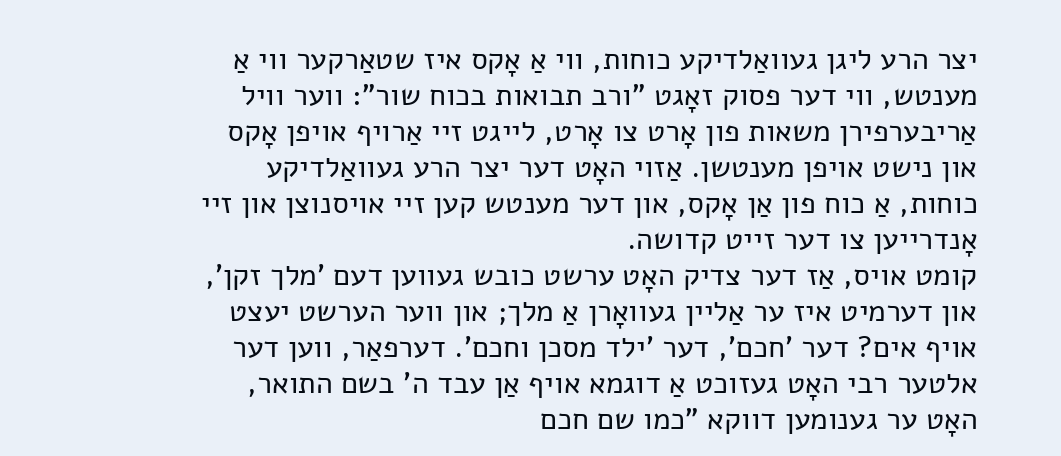יצר הרע ליגן געוואַלדיקע כוחות, ווי אַ אָקס איז שטאַרקער ווי אַ מענטש, ווי דער פסוק זאָגט "ורב תבואות בכוח שור": ווער וויל אַריבערפירן משאות פון אָרט צו אָרט, לייגט זיי אַרויף אויפן אָקס און נישט אויפן מענטשן. אַזוי האָט דער יצר הרע געוואַלדיקע כוחות, אַ כוח פון אַן אָקס, און דער מענטש קען זיי אויסנוצן און זיי אָנדרייען צו דער זייט קדושה.
קומט אויס, אַז דער צדיק האָט ערשט כובש געווען דעם 'מלך זקן', און דערמיט איז ער אַליין געוואָרן אַ מלך; און ווער הערשט יעצט אויף אים? דער 'חכם', דער 'ילד מסכן וחכם'. דערפאַר, ווען דער אלטער רבי האָט געזוכט אַ דוגמא אויף אַן עבד ה' בשם התואר, האָט ער גענומען דווקא "כמו שם חכם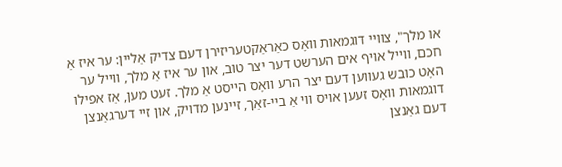או מלך", צוויי דוגמאות וואָס כאַראַקטעריזירן דעם צדיק אַליין: ער איז אַ חכם, ווייל אויף אים הערשט דער יצר טוב, און ער איז אַ מלך, ווייל ער האָט כובש געווען דעם יצר הרע וואָס הייסט אַ מלך. זעט מען, אַז אפילו דוגמאות וואָס זעען אויס ווי אַ ביי-זאַך, זיינען מדויק, און זיי דערגאַנצן דעם גאַנצן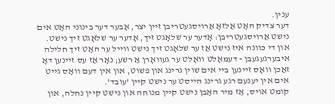ענין.
דער צדיק האָט אַלזאָ אַרויסגעטריבן זיין יצר, אָבער דער בינוני האָט אים נישט אַרויסגעטריבן: אָדער ער שלאָגט זיך, אָדער ער שלאָגט זיך נישט. און די כוונה איז נישט אַז ער שלאָגט זיך נישט ווייל ער האָט זיך חלילה איבערגעגעבן - דעמאָלט וואָלט ער געוואָרן אַ רשע; נאָר אַז עס זיינען דאָ זאַכן וואָס זיינען ביי אים שוין גרינג און פשוט, און אין דעם וואָס גייט אים אין יענעם רגע גרינג הייסט ער נישט קיין 'עובד'.
קומט אויס, אַז מיר האָבן נישט קיין מנוחה און נישט קיין נחלה, און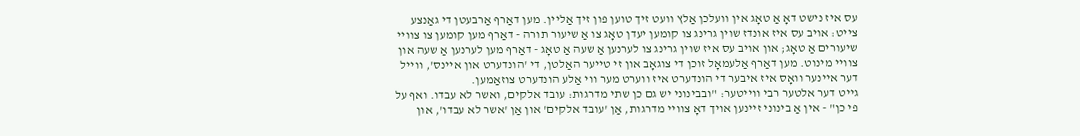עס איז נישט דאָ אַ טאָג אין וועלכן אַלץ וועט זיך טוען פון זיך אַליין. מען דאַרף אַרבעטן די גאַנצע צייט: אויב עס איז אונדז שוין גרינג צו קומען יעדן טאָג צו אַ שיעור תורה - דאַרף מען קומען צו צוויי שיעורים אַ טאָג; און אויב עס איז שוין גרינג צו לערנען אַ שעה אַ טאָג - דאַרף מען לערנען אַ שעה און צוויי מינוט. מען דאַרף אַלעמאָל זוכן די צוגאָב און זי טייער האַלטן, די 'הונדערט און איינס', ווייל דער איינער וואָס איז איבער די הונדערט איז ווערט מער ווי אַלע הונדערט צוזאַמען.
גייט דער אלטער רבי ווייטער: "ובבינוני יש גם כן שתי מדרגות: עובד אלקים, ואשר לא עבדו. ואף על פי כן" - אין אַ בינוני זיינען אויך דאָ צוויי מדרגות, אַן 'עובד אלקים' און אַן 'אשר לא עבדו', און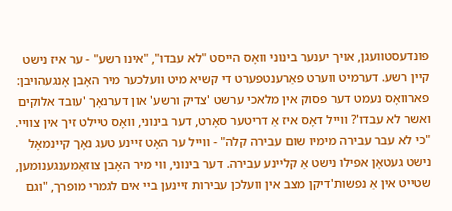פונדעסטוועגן, אויך יענער בינוני וואָס הייסט "לא עבדו", "אינו רשע" - ער איז נישט קיין רשע. דערמיט ווערט פאַרענטפערט די קשיא מיט וועלכער מיר האָבן אָנגעהויבן: פארוואָס נעמט דער פסוק אין מלאכי ערשט 'צדיק ורשע' און דערנאָך 'עובד אלוקים ואשר לא עבדו'? ווייל דאָס איז אַ דריטער סאָרט, דער בינוני, וואָס טיילט זיך אין צוויי.
"כי לא עבר עבירה מימיו שום עבירה קלה" - ווייל ער האָט זיינע טעג נאָך קיינמאָל נישט געטאָן אפילו נישט אַ קליינע עבירה. דער בינוני, ווי מיר האָבן צוזאַמענגענומען, שטייט אין אַ נפשות'דיקן מצב אין וועלכן עבירות זיינען ביי אים לגמרי מופרך, "וגם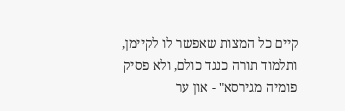קיים כל המצות שאפשר לו לקיימן, ותלמוד תורה כנגד כולם, ולא פסיק פומיה מגירסא" - און ער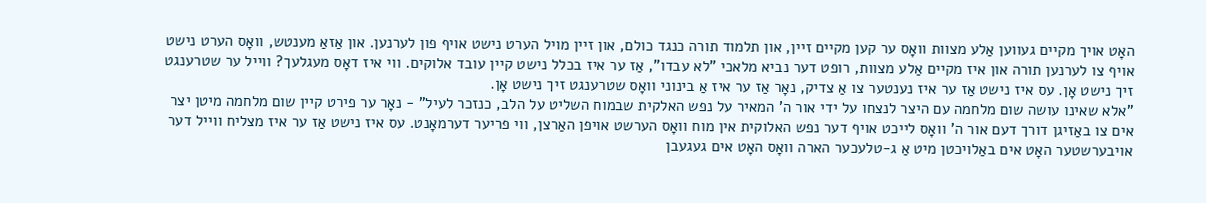האָט אויך מקיים געווען אַלע מצוות וואָס ער קען מקיים זיין, און תלמוד תורה כנגד כולם, און זיין מויל הערט נישט אויף פון לערנען. און אַזאַ מענטש, וואָס הערט נישט אויף צו לערנען תורה און איז מקיים אַלע מצוות, רופט דער נביא מלאכי "לא עבדו", אַז ער איז בכלל נישט קיין עובד אלוקים. ווי איז דאָס מעגלעך? ווייל ער שטרענגט זיך נישט אָן. עס איז נישט אַז ער איז נענטער צו אַ צדיק, נאָר אַז ער איז אַ בינוני וואָס שטרענגט זיך נישט אָן.
"אלא שאינו עושה שום מלחמה עם היצר לנצחו על ידי אור ה' המאיר על נפש האלקית שבמוח השליט על הלב, כנזכר לעיל" - נאָר ער פירט קיין שום מלחמה מיטן יצר אים צו באַזיגן דורך דעם אור ה' וואָס לייכט אויף דער נפש האלוקית אין מוח וואָס הערשט אויפן האַרצן, ווי פריער דערמאָנט. עס איז נישט אַז ער איז מצליח ווייל דער אויבערשטער האָט אים באַלויכטן מיט אַ ג-טלעכער הארה וואָס האָט אים געגעבן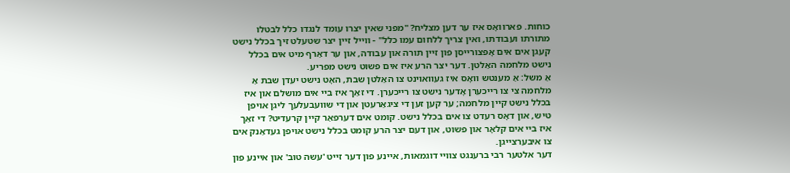כוחות. פארוואָס איז ער דען מצליח? "מפני שאין יצרו עומד לנגדו כלל לבטלו מתורתו ועבודתו, ואין צריך ללחום עמו כלל" - ווייל זיין יצר שטעלט זיך בכלל נישט קעגן אים אים אָפּצורייסן פון זיין תורה און עבודה, און ער דאַרף מיט אים בכלל נישט מלחמה האַלטן. דער יצר הרע איז אים פשוט נישט מפריע.
אַ משל: אַ מענטש וואָס איז געוואוינט צו האַלטן שבת, האָט נישט יעדן שבת אַ מלחמה צי צו רייכערן אָדער נישט צו רייכערן. די זאַך איז ביי אים מושלם און איז בכלל נישט קיין מלחמה; ער קען זען די ציגאַרעטן און די שוועבעלעך ליגן אויפן טיש, און דאָס רעדט צו אים בכלל נישט. קומט אים דערפאַר קיין קרעדיט? די זאַך איז ביי אים קלאָר און פשוט, און דעם יצר הרע קומט בכלל נישט אויפן געדאַנק אים צו איבערצייגן.
דער אלטער רבי ברענגט צוויי דוגמאות, איינע פון דער זייט 'עשה טוב' און איינע פון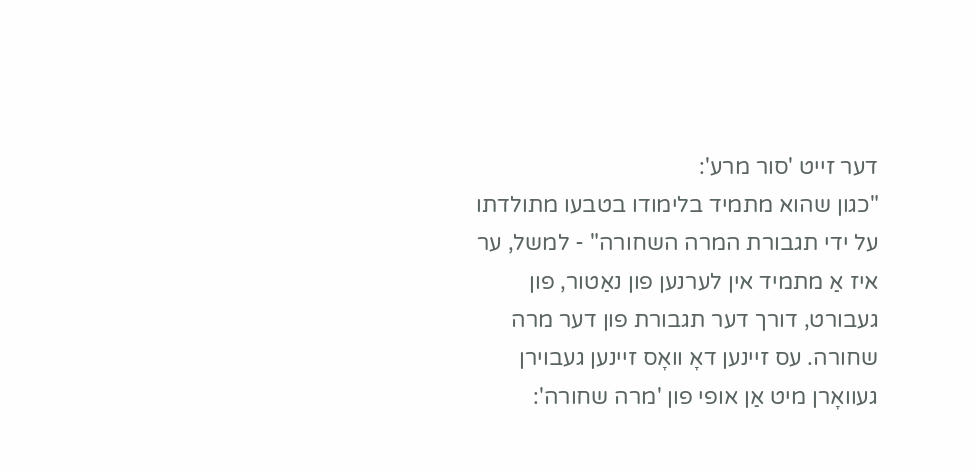דער זייט 'סור מרע':
"כגון שהוא מתמיד בלימודו בטבעו מתולדתו על ידי תגבורת המרה השחורה" - למשל, ער איז אַ מתמיד אין לערנען פון נאַטור, פון געבורט, דורך דער תגבורת פון דער מרה שחורה. עס זיינען דאָ וואָס זיינען געבוירן געוואָרן מיט אַן אופי פון 'מרה שחורה':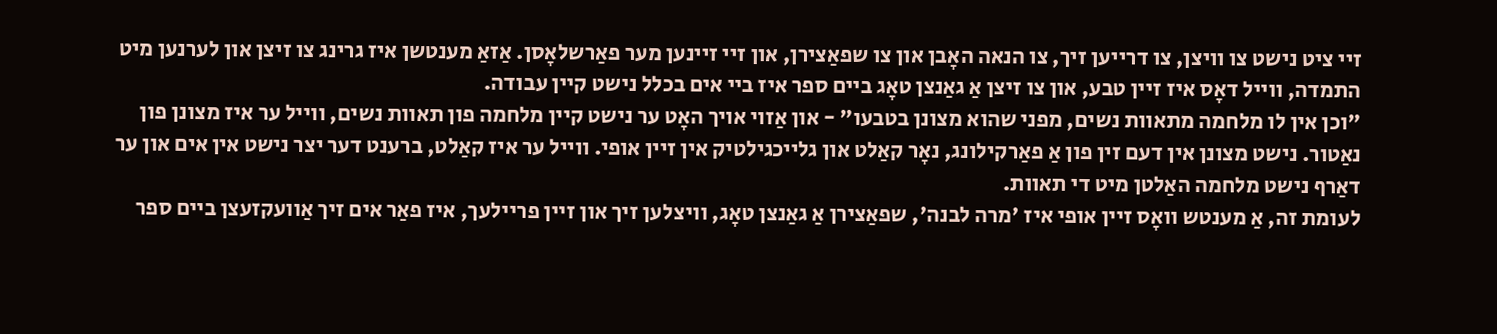זיי ציט נישט צו וויצן, צו דרייען זיך, צו הנאה האָבן און צו שפאַצירן, און זיי זיינען מער פאַרשלאָסן. אַזאַ מענטשן איז גרינג צו זיצן און לערנען מיט התמדה, ווייל דאָס איז זיין טבע, און צו זיצן אַ גאַנצן טאָג ביים ספר איז ביי אים בכלל נישט קיין עבודה.
"וכן אין לו מלחמה מתאוות נשים, מפני שהוא מצונן בטבעו" - און אַזוי אויך האָט ער נישט קיין מלחמה פון תאוות נשים, ווייל ער איז מצונן פון נאַטור. נישט מצונן אין דעם זין פון אַ פאַרקילונג, נאָר קאַלט און גלייכגילטיק אין זיין אופי. ווייל ער איז קאַלט, ברענט דער יצר נישט אין אים און ער דאַרף נישט מלחמה האַלטן מיט די תאוות.
לעומת זה, אַ מענטש וואָס זיין אופי איז 'מרה לבנה', שפאַצירן אַ גאַנצן טאָג, וויצלען זיך און זיין פריילעך, איז פאַר אים זיך אַוועקזעצן ביים ספר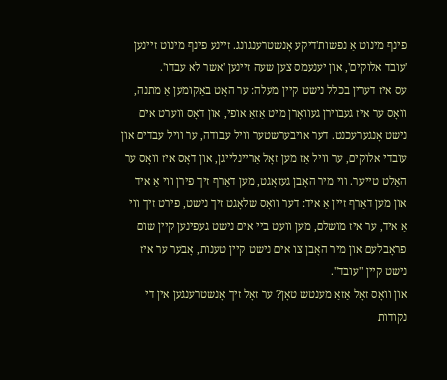פינף מינוט אַ נפשות'דיקע אָנשטרענגונג. זיינע פינף מינוט זיינען 'עובד אלוקים', און יענעמס צען שעה זיינען 'אשר לא עבדו'.
עס איז דערין בכלל נישט קיין מעלה: ער האָט באַקומען אַ מתנה, וואָס ער איז געבוירן געוואָרן מיט אַזאַ אופי, און דאָס ווערט אים נישט אָנגערעכנט. דער אויבערשטער וויל עבודה, ער וויל עבדים און עובדי אלוקים, ער וויל אַז מען זאָל אַריינלייגן, און דאָס איז וואָס ער האַלט טייער. ווי מיר האָבן געזאָגט, מען דאַרף זיך פירן ווי אַ איד און מען דאַרף זיין אַ איד: דער וואָס שלאָגט זיך נישט, פירט זיך ווי אַ איד, ער איז מושלם, מען וועט ביי אים נישט געפינען קיין שום פראָבלעם און מיר האָבן צו אים נישט קיין טענות, אָבער ער איז נישט קיין "עובד".
און וואָס זאָל אַזאַ מענטש טאָן? ער זאָל זיך אָנשטרענגען אין די נקודות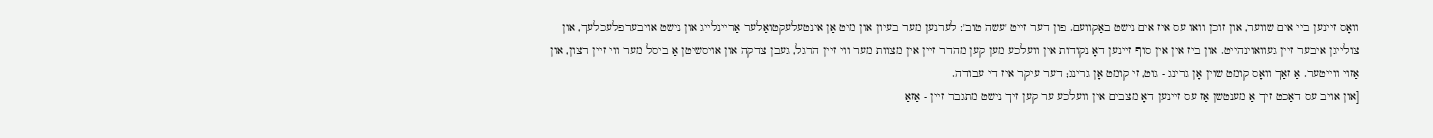וואָס זיינען ביי אים שווער, און זוכן וואו עס איז אים נישט באַקוועם. פון דער זייט 'עשה טוב': לערנען מער בעיון און מיט אַן אינטעלעקטואַלער אַריינלייג און נישט אויבערפלעכלעך, און צולייגן איבער זיין געוואוינהייט. און ביז אין אין סוף זיינען דאָ נקודות אין וועלכע מען קען מהדר זיין אין מצוות מער ווי זיין הרגל, געבן צדקה און אויסשיטן אַ ביסל מער ווי זיין רצון, און אַזוי ווייטער. אַ זאַך וואָס קומט שוין אָן גרינג - גוט, זי קומט אָן גרינג; דער עיקר איז די עבודה.
[און אויב עס דאַכט זיך אַ מענטשן אַז עס זיינען דאָ מצבים אין וועלכע ער קען זיך נישט מתגבר זיין - אַזאַ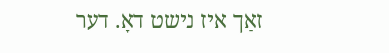זאַך איז נישט דאָ. דער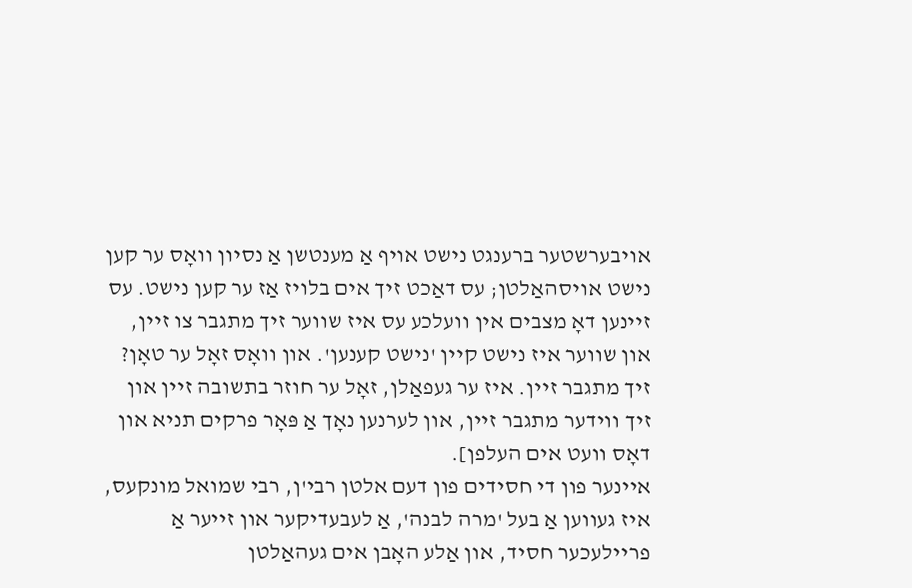אויבערשטער ברענגט נישט אויף אַ מענטשן אַ נסיון וואָס ער קען נישט אויסהאַלטן; עס דאַכט זיך אים בלויז אַז ער קען נישט. עס זיינען דאָ מצבים אין וועלכע עס איז שווער זיך מתגבר צו זיין, און שווער איז נישט קיין 'נישט קענען'. און וואָס זאָל ער טאָן? זיך מתגבר זיין. איז ער געפאַלן, זאָל ער חוזר בתשובה זיין און זיך ווידער מתגבר זיין, און לערנען נאָך אַ פּאָר פרקים תניא און דאָס וועט אים העלפן].
איינער פון די חסידים פון דעם אלטן רבי'ן, רבי שמואל מונקעס, איז געווען אַ בעל 'מרה לבנה', אַ לעבעדיקער און זייער אַ פריילעכער חסיד, און אַלע האָבן אים געהאַלטן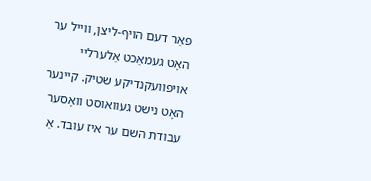פאַר דעם הויף-ליצן, ווייל ער האָט געמאַכט אַלערליי אויפוועקנדיקע שטיק. קיינער האָט נישט געוואוסט וואָסער עבודת השם ער איז עובד. אַ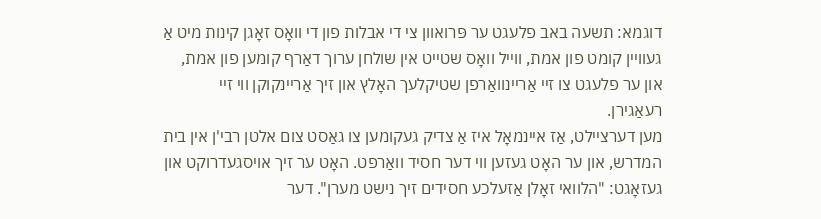דוגמא: תשעה באב פלעגט ער פּרואוון צי די אבלות פון די וואָס זאָגן קינות מיט אַ געוויין קומט פון אמת, ווייל וואָס שטייט אין שולחן ערוך דאַרף קומען פון אמת, און ער פלעגט צו זיי אַריינוואַרפן שטיקלעך האָלץ און זיך אַריינקוקן ווי זיי רעאַגירן.
מען דערציילט, אַז איינמאָל איז אַ צדיק געקומען צו גאַסט צום אלטן רבי'ן אין בית המדרש, און ער האָט געזען ווי דער חסיד וואַרפט. האָט ער זיך אויסגעדרוקט און געזאָגט: "הלוואי זאָלן אַזעלכע חסידים זיך נישט מערן". דער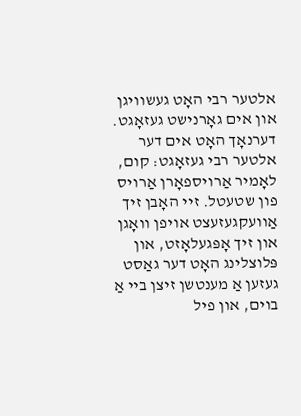אלטער רבי האָט געשוויגן און אים גאָרנישט געזאָגט. דערנאָך האָט אים דער אלטער רבי געזאָגט: קום, לאָמיר אַרויספאָרן אַרויס פון שטעטל. זיי האָבן זיך אַוועקגעזעצט אויפן וואָגן און זיך אָפּגעלאָזט, און פּלוצלינג האָט דער גאַסט געזען אַ מענטשן זיצן ביי אַ בוים, און פיל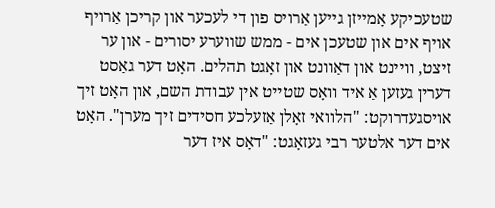שטעכיקע אָמייזן גייען אַרויס פון די לעכער און קריכן אַרויף אויף אים און שטעכן אים - ממש שווערע יסורים - און ער זיצט, וויינט און דאַוונט און זאָגט תהלים. האָט דער גאַסט דערין געזען אַ איד וואָס שטייט אין עבודת השם, און האָט זיך אויסגעדרוקט: "הלוואי זאָלן אַזעלכע חסידים זיך מערן". האָט אים דער אלטער רבי געזאָגט: "דאָס איז דער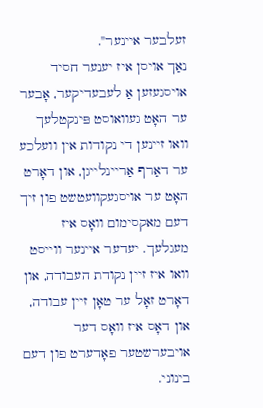זעלבער איינער".
נאַך אויסן איז יענער חסיד אויסגעזען אַ לעבעדיקער, אָבער ער האָט געוואוסט פּינקטלעך וואו זיינען די נקודות אין וועלכע ער דאַרף אַריינלייגן, און דאָרט האָט ער אויסגעקוועטשט פון זיך דעם מאקסימום וואָס איז מעגלעך. יעדער איינער ווייסט וואו איז זיין נקודת העבודה, און דאָרט זאָל ער טאָן זיין עבודה, און דאָס איז וואָס דער אויבערשטער פאָדערט פון דעם בינוני.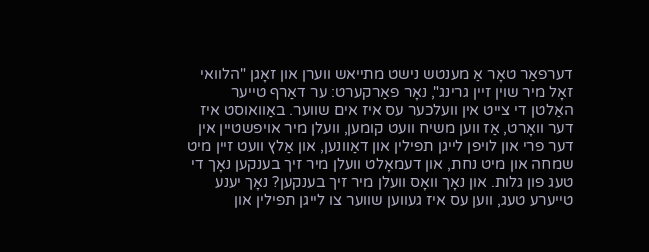דערפאַר טאָר אַ מענטש נישט מתייאש ווערן און זאָגן "הלוואי זאָל מיר שוין זיין גרינג", נאָר פאַרקערט: ער דאַרף טייער האַלטן די צייט אין וועלכער עס איז אים שווער. באַוואוסט איז דער וואָרט, אַז ווען משיח וועט קומען, וועלן מיר אויפשטיין אין דער פרי און לויפן לייגן תפילין און דאַוונען, און אַלץ וועט זיין מיט שמחה און מיט נחת, און דעמאָלט וועלן מיר זיך בענקען נאָך די טעג פון גלות. און נאָך וואָס וועלן מיר זיך בענקען? נאָך יענע טייערע טעג, ווען עס איז געווען שווער צו לייגן תפילין און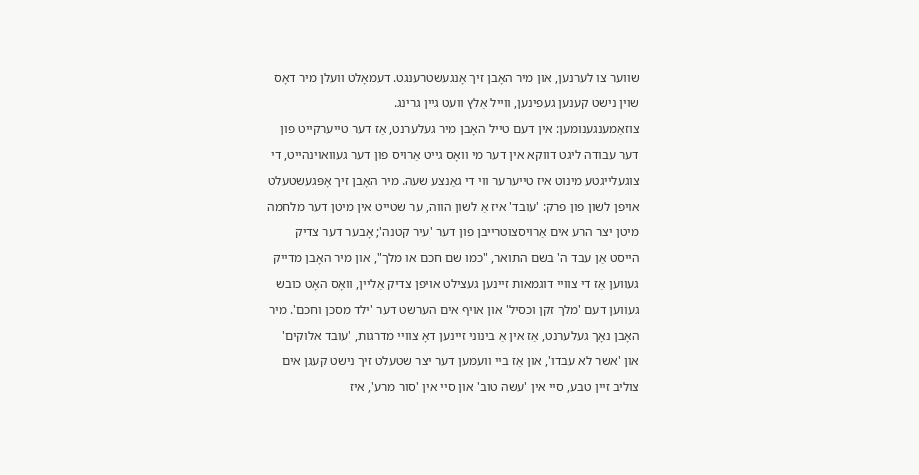שווער צו לערנען, און מיר האָבן זיך אָנגעשטרענגט. דעמאָלט וועלן מיר דאָס שוין נישט קענען געפינען, ווייל אַלץ וועט גיין גרינג.
צוזאַמענגענומען: אין דעם טייל האָבן מיר געלערנט, אַז דער טייערקייט פון דער עבודה ליגט דווקא אין דער מי וואָס גייט אַרויס פון דער געוואוינהייט, די צוגעלייגטע מינוט איז טייערער ווי די גאַנצע שעה. מיר האָבן זיך אָפּגעשטעלט אויפן לשון פון פרק: 'עובד' איז אַ לשון הווה, ער שטייט אין מיטן דער מלחמה מיטן יצר הרע אים אַרויסצוטרייבן פון דער 'עיר קטנה'; אָבער דער צדיק הייסט אַן עבד ה' בשם התואר, "כמו שם חכם או מלך", און מיר האָבן מדייק געווען אַז די צוויי דוגמאות זיינען געצילט אויפן צדיק אַליין, וואָס האָט כובש געווען דעם 'מלך זקן וכסיל' און אויף אים הערשט דער 'ילד מסכן וחכם'. מיר האָבן נאָך געלערנט, אַז אין אַ בינוני זיינען דאָ צוויי מדרגות, 'עובד אלוקים' און 'אשר לא עבדו', און אַז ביי וועמען דער יצר שטעלט זיך נישט קעגן אים צוליב זיין טבע, סיי אין 'עשה טוב' און סיי אין 'סור מרע', איז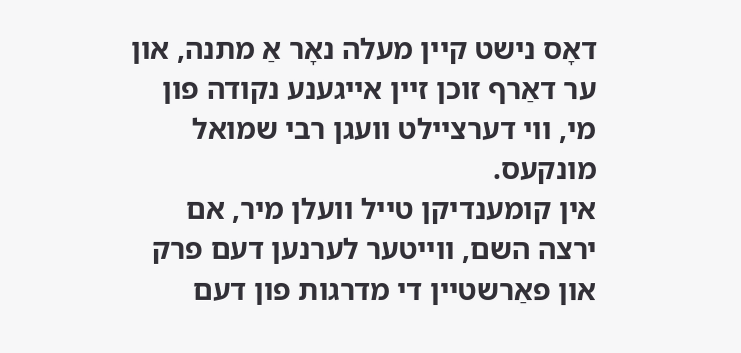דאָס נישט קיין מעלה נאָר אַ מתנה, און ער דאַרף זוכן זיין אייגענע נקודה פון מי, ווי דערציילט וועגן רבי שמואל מונקעס.
אין קומענדיקן טייל וועלן מיר, אם ירצה השם, ווייטער לערנען דעם פרק און פאַרשטיין די מדרגות פון דעם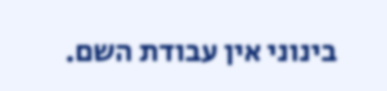בינוני אין עבודת השם.